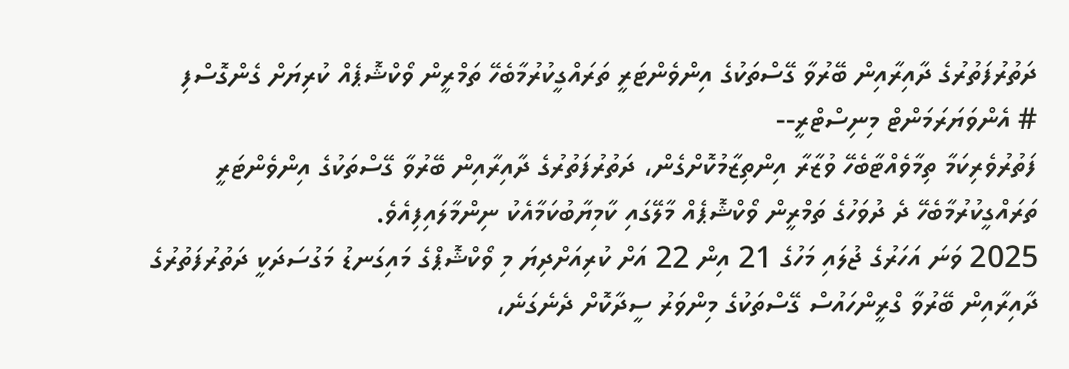ދަތުރުފަތުރުގެ ދާއިރާއިން ބޭރުވާ ގޭސްތަކުގެ އިންވެންޓަރީ ތަރައްގީކުރުމާބެހޭ ތަމްރީން ވޯކްޝޮޕެއް ކުރިޔަށް ގެންގޮސްފި
# އެންވަޔަރަމަންޓް މިނިސްޓްރީ--
ފަތުރުވެރިކަމާ ތިމާވެއްޓާބެހޭ ވުޒާރާ އިންތިޒާމުކޮށްގެން، ދަތުރުފަތުރުގެ ދާއިރާއިން ބޭރުވާ ގޭސްތަކުގެ އިންވެންޓަރީ ތަރައްގީކުރުމާބެހޭ ދެ ދުވަހުގެ ތަމްރީން ވޯކްޝޮޕެއް މާލޭގައި ކާމިޔާބުކަމާއެކު ނިންމާލައިފިއެވެ.
2025 ވަނަ އަހަރުގެ ޖުލައި މަހުގެ 21 އިން 22 އަށް ކުރިއަށްދިޔަ މި ވޯކްޝޮޕްގެ މައިގަނޑު މަގުސަދަކީ ދަތުރުފަތުރުގެ ދާއިރާއިން ބޭރުވާ ގްރީންހައުސް ގޭސްތަކުގެ މިންވަރު ސީދާކޮށް ދެނެގަނެ،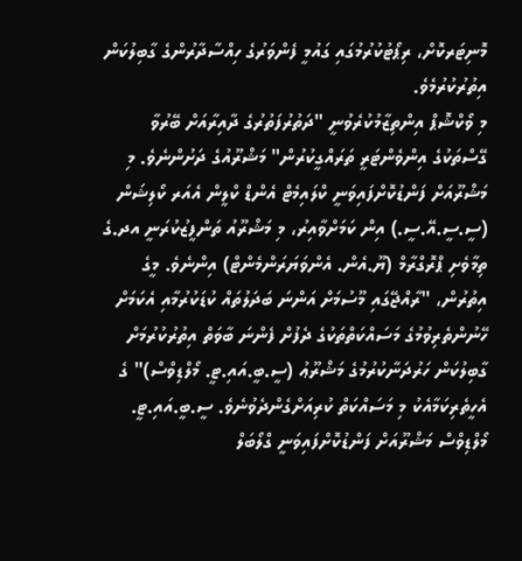މޮނިޓަރކޮށް، ރިޕޯޓުކުރުމުގައި ގައުމީ ފެންވަރުގެ ހިއްސާދާރުންގެ ގާބިލުކަން އިތުރުކުރުމެވެ.
މި ވޯކްޝޮޕް އިންތިޒާމުކުރެވުނީ "ދަތުރުފަތުރުގެ ދާއިރާއަށް ބޭރުވާ ގޭސްތަކުގެ އިންވެންޓަރީ ތަރައްގީކުރުން" މަޝްރޫއުގެ ދަށުންނެވެ. މި މަޝްރޫއަށް ފަންޑުކޮށްފައިވަނީ ކްލައިމެޓް އެންޑް ކްލީން އެއަރ ކޯލިޝަން (ސީ.ސީ.އޭ.ސީ.) އިން ކަމަށްވާއިރު، މި މަޝްރޫއު ތަންފީޒުކުރަނީ އދ.ގެ ތިމާވެށި ޕްރޮގްރާމް (ޔޫ.އެން. އެންވަޔަރަންމެންޓް) އިންނެވެ. މީގެ އިތުރުން، "ރާއްޖޭގައި މޫސުމަށް އަންނަ ބަދަލުތައް ކުޑަކުރުމާއި އެކަމަށް ހޭނުންތެރިވުމުގެ މަސައްކަތްތަކުގެ ދެފުށް ފެންނަ ބާވަތް އިތުރުކުރުމަށް ގާބިލުކަން ހަރުދަނާކުރުމުގެ މަޝްރޫޢު (ސީ.ބީ.އައި.ޓީ. މޯލްޑިވްސް)" ގެ އެހީތެރިކަމާއެކު މި މަސައްކަތް ކުރިއަށްގެންދެވުނެވެ. ސީ.ބީ.އައި.ޓީ. މޯލްޑިވްސް މަޝްރޫއަށް ފަންޑުކޮށްފައިވަނީ ގްލޯބަލް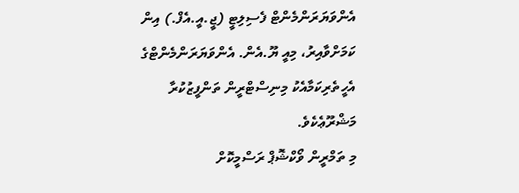އެންވަޔަރަންމެންޓް ފެސިލިޓީ (ޖީ.އީ.އެފް.) އިން ކަމަށްވާއިރު، މިއީ ޔޫ.އެން. އެންވަޔަރަންމެންޓްގެ އެހީތެރިކަމާއެކު މިނިސްޓްރީން ތަންފީޒުކުރާ މަޝްރޫޢެކެވެ.
މި ތަމްރީން ވޯކްޝޮޕް ރަސްމީކޮށް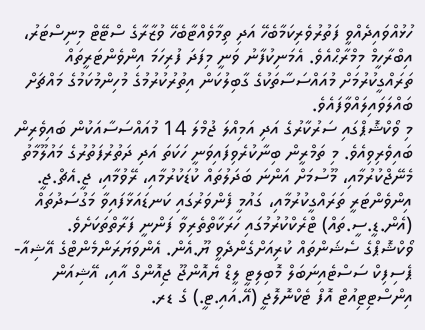ހުޅުއްވައިދެއްވީ ފަތުރުވެރިކަމާބެހޭ އަދި ތިމާވެއްޓާބެހޭ ވުޒާރާގެ ސްޓޭޓް މިނިސްޓަރު، އިބްރާހީމް މިމްރާޙްއެވެ. އެމަނިކުފާނު ވަނީ މިފަދަ ފުރިހަމަ އިންވެންޓަރީތައް ތަރައްގީކުރުމަށް މުއައްސަސާތަކުގެ ގާބިލުކަން އިތުރުކުރުމުގެ މުހިންމުކަމުގެ މައްޗަށް ބައްލަވައިލައްވާފައެވެ.
މި ވޯކްޝޮޕްގައި ސަރުކާރުގެ އަދި އަމިއްލަ ޖުމްލަ 14 މުއައްސަސާއަކުން ބައިވެރިން ބައިވެރިވިއެވެ. މި ތަމްރީން ބިނާކުރެވިފައިވަނީ ހަކަތަ އަދި ދަތުރުފަތުރުގެ މައުލޫމާތު މެނޭޖްކުރުމާއި، މޫސުމަށް އަންނަ ބަދަލުތައް ކުޑަކުރުމާއި، ރޭވުމާއި، ޖީ.އެޗް.ޖީ. އިންވެންޓަރީ ތަރައްގީކުރުމާއި، ގައުމީ ފެންވަރުގައި ކަނޑައަޅާފައިވާ މަގުސަދުތައް (އެން.ޑީ.ސީ.ތައް) ޓްރެކްކުރުމުގައި ހަރަކާތްތެރިވާ ފަންނީ ފަރާތްތަކަށެވެ.
ވޯކްޝޮޕްގެ ސެޝަންތައް ކުރިއަށްގެންދެވީ ޔޫ.އެން. އެންވަޔަރަންމެންޓްގެ އޭޝިއާ-ޕެސިފިކް ސަސްޓެއިނަބަލް މޮބިލިޓީ ލީޑް ޔެއޮންޖޫ ޖިއޮންގް އާއި، އޭޝިއަން އިންސްޓިޓިއުޓް އޮފް ޓެކްނޮލޮޖީ (އޭ.އައި.ޓީ.) ގެ ޑރ.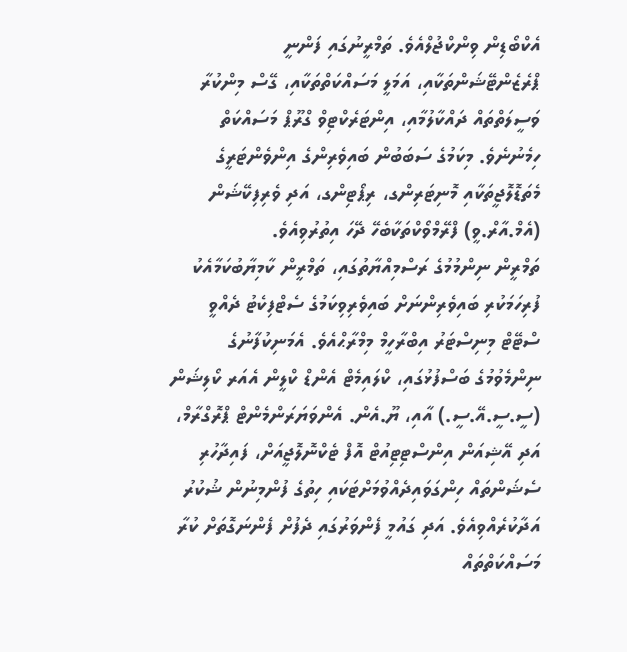އެކްބޯޑިން ވިންކްޖުލްއެވެ. ތަމްރީނުގައި ފަންނީ ޕްރެޒެންޓޭޝަންތަކާއި، އަމަލީ މަސައްކަތްތަކާއި، ގޭސް މިންކުރާ ވަސީލަތްތައް ދައްކާލުމާއި، އިންޓަރެކްޓިވް ގްރޫޕް މަސައްކަތް ހިމެނުނެވެ. މިކަމުގެ ސަބަބުން ބައިވެރިންގެ އިންވެންޓަރީގެ މެތަޑޮލޮޖީތަކާއި މޮނިޓަރިންގ، ރިޕޯޓިންގ، އަދި ވެރިފިކޭޝަން (އެމް.އާރް.ވީ) ފްރޭމްވޯކްތަކާބެހޭ ދޭހަ އިތުރުވިއެވެ.
ތަމްރީން ނިންމުމުގެ ރަސްމިއްޔާތުގައި، ތަމްރީން ކާމިޔާބުކަމާއެކު ފުރިހަމަކުރި ބައިވެރިންނަށް ބައިވެރިވިކަމުގެ ސެޓްފިކެޓު ދެއްވީ ސްޓޭޓް މިނިސްޓަރު އިބްރާހީމް މިމްރާޙްއެވެ. އެމަނިކުފާނުގެ ނިންމެވުމުގެ ބަސްފުޅުގައި، ކްލައިމެޓް އެންޑް ކްލީން އެއަރ ކޯލިޝަން (ސީ.ސީ.އޭ.ސީ.) އާއި، ޔޫ.އެން. އެންވަޔަރަންމެންޓް ޕްރޮގްރާމް، އަދި އޭޝިއަން އިންސްޓިޓިއުޓް އޮފް ޓެކްނޮލޮޖީއަށް، ފައިދާހުރި ސެޝަންތައް ހިންގަވައިދެއްވުމަށްޓަކައި ހިތުގެ ފުންމިނުން ޝުކުރު އަދާކުރެއްވިއެވެ. އަދި ގައުމީ ފެންވަރުގައި ދެފުށް ފެންނަގޮތަށް ކުރާ މަސައްކަތްތައް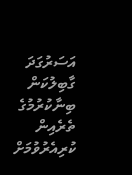އަސަރުގަދަ ގާބިލުކަން ބިނާކުރުމުގެ ތެރެއިން ކުރިއެރުވުމަށް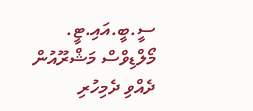ސީ.ބީ.އައި.ޓީ. މޯލްޑިވްސް މަޝްރޫއުން ދެއްވި ދެމިހުރި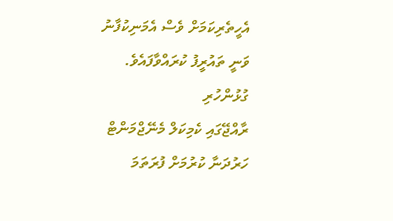އެހީތެރިކަމަށް ވެސް އެމަނިކުފާނު ވަނީ ތައުރީފު ކުރައްވާފައެވެ.
ގުޅުންހުރި
ރާއްޖޭގައި ކެމިކަލް މެނޭޖްމަންޓް ހަރުދަނާ ކުރުމަށް ފުރަތަމަ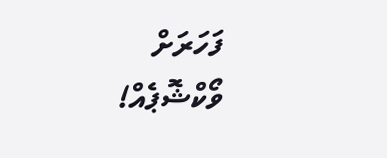ފަހަރަށް ވޯކްޝޮޕެއް!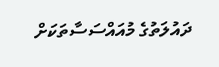ދައުލަތުގެ މުއައްސަސާތަކަށް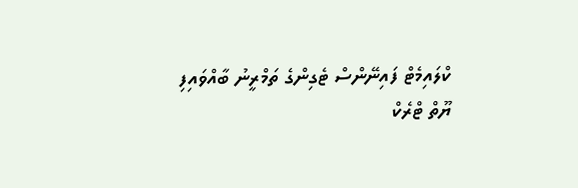ކްލައިމެޓް ފައިނޭންސް ޓެގިންގެ ތަމްރީނު ބާއްވައިފި
ޔޫތް ޓްރެކް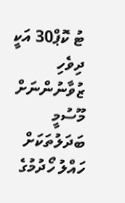ޓު ކޮޕް30 އަކީ ދިވެހި ޒުވާނުންނަށް މޫސުމީ ބަދަލުތަކަށް ހައްލު ހޯދުމުގެ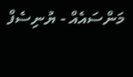މަންސައެއް - ޔުނިސެފް